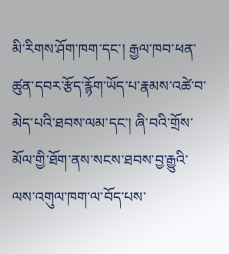མི་རིགས་ཤོག་ཁག་དང་། རྒྱལ་ཁབ་ཕན་ཚུན་དབར་རྩོད་རྙོག་ཡོད་པ་རྣམས་འཚེ་བ་མེད་པའི་ཐབས་ལམ་དང་། ཞི་བའི་གྲོས་མོལ་གྱི་ཐོག་ནས་སངས་ཐབས་བྱ་རྒྱུའི་ལས་འགུལ་ཁག་ལ་བོད་པས་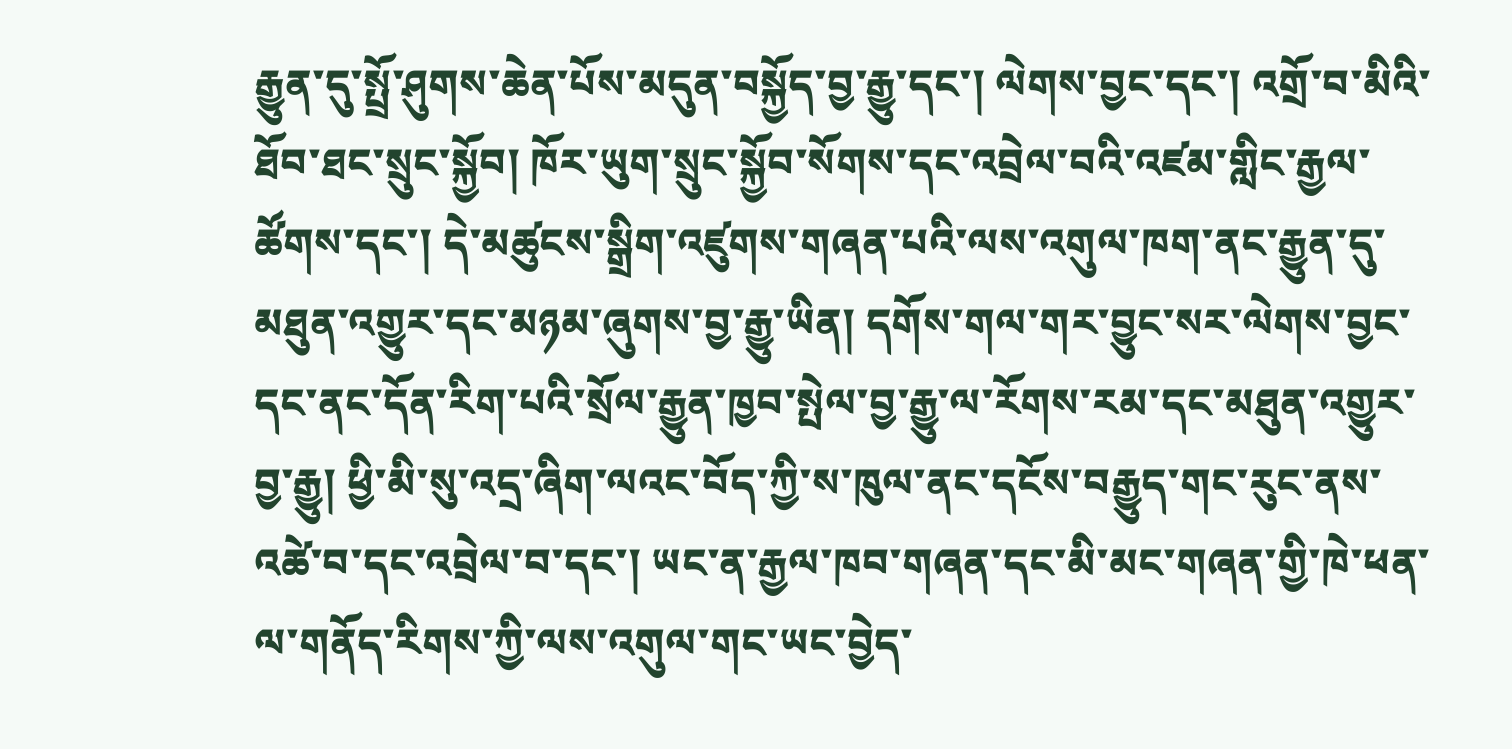རྒྱུན་དུ་སྤྲོ་ཤུགས་ཆེན་པོས་མདུན་བསྐྱོད་བྱ་རྒྱུ་དང་། ལེགས་བྱང་དང་། འགྲོ་བ་མིའི་ཐོབ་ཐང་སྲུང་སྐྱོབ། ཁོར་ཡུག་སྲུང་སྐྱོབ་སོགས་དང་འབྲེལ་བའི་འཛམ་གླིང་རྒྱལ་ཚོགས་དང་། དེ་མཚུངས་སྒྲིག་འཛུགས་གཞན་པའི་ལས་འགུལ་ཁག་ནང་རྒྱུན་དུ་མཐུན་འགྱུར་དང་མཉམ་ཞུགས་བྱ་རྒྱུ་ཡིན། དགོས་གལ་གར་བྱུང་སར་ལེགས་བྱང་དང་ནང་དོན་རིག་པའི་སྲོལ་རྒྱུན་ཁྱབ་སྤེལ་བྱ་རྒྱུ་ལ་རོགས་རམ་དང་མཐུན་འགྱུར་བྱ་རྒྱུ། ཕྱི་མི་སུ་འདྲ་ཞིག་ལའང་བོད་ཀྱི་ས་ཁུལ་ནང་དངོས་བརྒྱུད་གང་རུང་ནས་འཚེ་བ་དང་འབྲེལ་བ་དང་། ཡང་ན་རྒྱལ་ཁབ་གཞན་དང་མི་མང་གཞན་གྱི་ཁེ་ཕན་ལ་གནོད་རིགས་ཀྱི་ལས་འགུལ་གང་ཡང་བྱེད་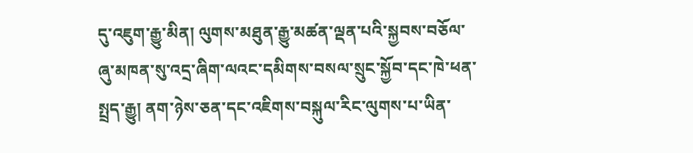དུ་འཇུག་རྒྱུ་མིན། ལུགས་མཐུན་རྒྱུ་མཚན་ལྡན་པའི་སྐྱབས་བཅོལ་ཞུ་མཁན་སུ་འདྲ་ཞིག་ལའང་དམིགས་བསལ་སྲུང་སྐྱོབ་དང་ཁེ་ཕན་སྤྲད་རྒྱུ། ནག་ཉེས་ཅན་དང་འཇིགས་བསྐུལ་རིང་ལུགས་པ་ཡིན་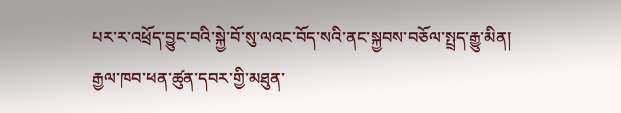པར་ར་འཕྲོད་བྱུང་བའི་སྐྱེ་བོ་སུ་ལའང་བོད་སའི་ནང་སྐྱབས་བཅོལ་སྤྲད་རྒྱུ་མིན།
རྒྱལ་ཁབ་ཕན་ཚུན་དབར་གྱི་མཐུན་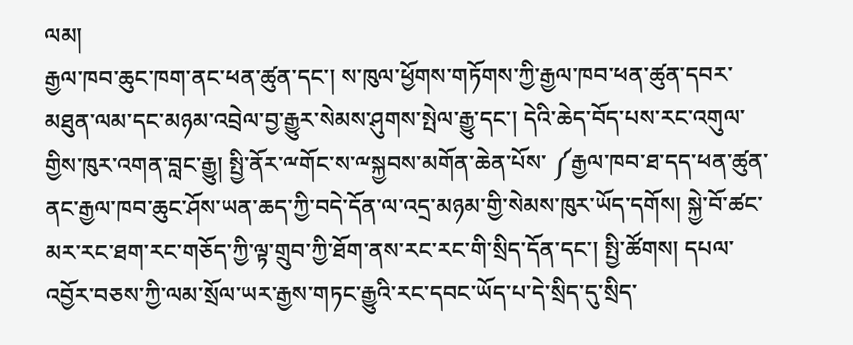ལམ།
རྒྱལ་ཁབ་ཆུང་ཁག་ནང་ཕན་ཚུན་དང་། ས་ཁུལ་ཕྱོགས་གཏོགས་ཀྱི་རྒྱལ་ཁབ་ཕན་ཚུན་དབར་མཐུན་ལམ་དང་མཉམ་འབྲེལ་བྱ་རྒྱུར་སེམས་ཤུགས་སྤེལ་རྒྱུ་དང་། དེའི་ཆེད་བོད་པས་རང་འགུལ་གྱིས་ཁུར་འགན་བླང་རྒྱུ། སྤྱི་ནོར་ྋགོང་ས་ྋསྐྱབས་མགོན་ཆེན་པོས་ ༼རྒྱལ་ཁབ་ཐ་དད་ཕན་ཚུན་ནང་རྒྱལ་ཁབ་ཆུང་ཤོས་ཡན་ཆད་ཀྱི་བདེ་དོན་ལ་འདྲ་མཉམ་གྱི་སེམས་ཁུར་ཡོད་དགོས། སྐྱེ་བོ་ཚང་མར་རང་ཐག་རང་གཅོད་ཀྱི་ལྟ་གྲུབ་ཀྱི་ཐོག་ནས་རང་རང་གི་སྲིད་དོན་དང་། སྤྱི་ཚོགས། དཔལ་འབྱོར་བཅས་ཀྱི་ལམ་སྲོལ་ཡར་རྒྱས་གཏང་རྒྱུའི་རང་དབང་ཡོད་པ་དེ་སྲིད་དུ་སྲིད་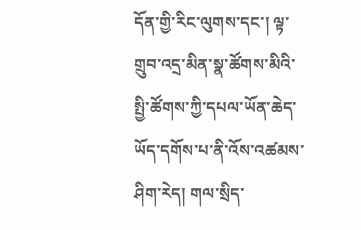དོན་གྱི་རིང་ལུགས་དང་། ལྟ་གྲུབ་འདྲ་མིན་སྣ་ཚོགས་མིའི་སྤྱི་ཚོགས་ཀྱི་དཔལ་ཡོན་ཆེད་ཡོད་དགོས་པ་ནི་འོས་འཚམས་ཤིག་རེད། གལ་སྲིད་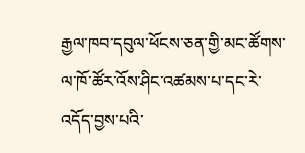རྒྱལ་ཁབ་དབུལ་ཕོངས་ཅན་གྱི་མང་ཚོགས་ལ་ཁོ་ཚོར་འོས་ཤིང་འཚམས་པ་དང་རེ་འདོད་བྱས་པའི་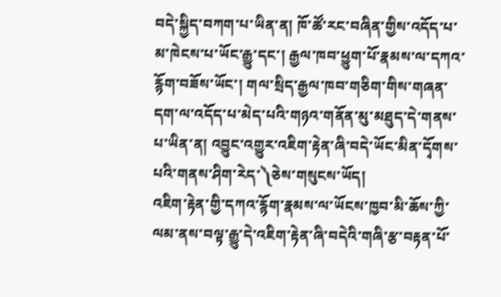བདེ་སྐྱིད་བཀག་པ་ཡིན་ན། ཁོ་ཚོ་རང་བཞིན་གྱིས་འདོད་པ་མ་ཁེངས་པ་ཡོང་རྒྱུ་དང་། རྒྱལ་ཁབ་ཕྱུག་པོ་རྣམས་ལ་དཀའ་རྙོག་བཟོས་ཡོང་། གལ་སྲིད་རྒྱལ་ཁབ་གཅིག་གིས་གཞན་དག་ལ་འདོད་པ་མེད་པའི་གཉའ་གནོན་མུ་མཐུད་དེ་གནས་པ་ཡིན་ན། འབྱུང་འགྱུར་འཇིག་རྟེན་ཞི་བདེ་ཡོང་མིན་དྭོགས་པའི་གནས་ཤིག་རེད་༽ཅེས་གསུངས་ཡོད།
འཇིག་རྟེན་གྱི་དཀའ་རྙོག་རྣམས་ལ་ཡོངས་ཁྱབ་མི་ཆོས་ཀྱི་ལམ་ནས་བལྟ་རྒྱུ་དེ་འཇིག་རྟེན་ཞི་བདེའི་གཞི་རྩ་བརྟན་པོ་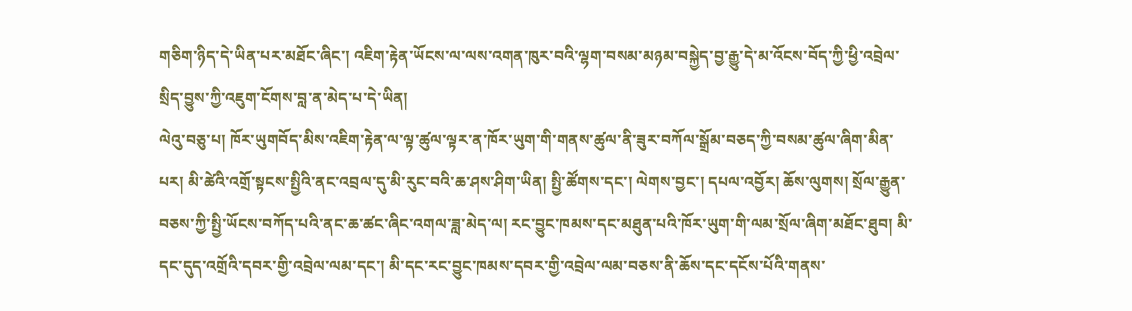གཅིག་ཉིད་དེ་ཡིན་པར་མཐོང་ཞིང་། འཇིག་རྟེན་ཡོངས་ལ་ལས་འགན་ཁུར་བའི་ལྷག་བསམ་མཉམ་བསྐྱེད་བྱ་རྒྱུ་དེ་མ་འོངས་བོད་ཀྱི་ཕྱི་འབྲེལ་སྲིད་བྱུས་ཀྱི་འཇུག་ངོགས་བླ་ན་མེད་པ་དེ་ཡིན།
ལེའུ་བཅུ་པ། ཁོར་ཡུགབོད་མིས་འཇིག་རྟེན་ལ་ལྟ་ཚུལ་ལྟར་ན་ཁོར་ཡུག་གི་གནས་ཚུལ་ནི་ཟུར་བཀོལ་སྒྲོམ་བཅད་ཀྱི་བསམ་ཚུལ་ཞིག་མིན་པར། མི་ཚེའི་འགྲོ་སྟངས་སྤྱིའི་ནང་འབྲལ་དུ་མི་རུང་བའི་ཆ་ཤས་ཤིག་ཡིན། སྤྱི་ཚོགས་དང་། ལེགས་བྱང་། དཔལ་འབྱོར། ཆོས་ལུགས། སྲོལ་རྒྱུན་བཅས་ཀྱི་སྤྱི་ཡོངས་བཀོད་པའི་ནང་ཆ་ཚང་ཞིང་འགལ་ཟླ་མེད་ལ། རང་བྱུང་ཁམས་དང་མཐུན་པའི་ཁོར་ཡུག་གི་ལམ་སྲོལ་ཞིག་མཐོང་ཐུབ། མི་དང་དུད་འགྲོའི་དབར་གྱི་འབྲེལ་ལམ་དང་། མི་དང་རང་བྱུང་ཁམས་དབར་གྱི་འབྲེལ་ལམ་བཅས་ནི་ཆོས་དང་དངོས་པོའི་གནས་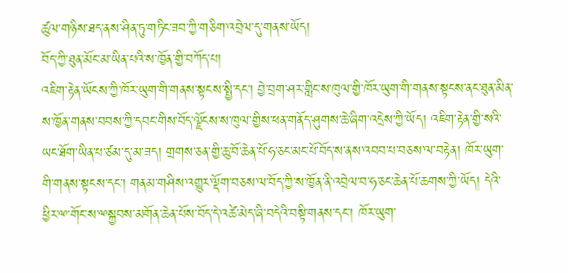ཚུལ་གཉིས་ཐད་ནས་ཤིན་ཏུ་གཏིང་ཟབ་ཀྱི་གཅིག་འབྲེལ་དུ་གནས་ཡོད།
བོད་ཀྱི་ཐུན་མོང་མ་ཡིན་པའི་ས་ཁྱོན་གྱི་བཀོད་པ།
འཇིག་རྟེན་ཡོངས་ཀྱི་ཁོར་ཡུག་གི་གནས་སྟངས་སྤྱི་དང་། བྱེ་བྲག་ཤར་གླིང་ས་ཁུལ་གྱི་ཁོར་ཡུག་གི་གནས་སྟངས་ནང་ཐུན་མིན་ས་ཁྱོན་གནས་བབས་ཀྱི་དབང་གིས་བོད་ལྗོངས་ས་ཁུལ་གྱིས་ཕན་གནོད་ཤུགས་ཆེ་ཞིག་འདྲེས་ཀྱི་ཡོད། འཇིག་རྟེན་གྱི་སའི་ཡང་ཐོག་ཡིན་པ་ཙམ་དུ་མ་ཟད། གྲགས་ཅན་གྱི་ཆུ་བོ་ཆེན་པོ་ཧ་ཅང་མང་པོ་བོད་ས་ནས་འབབ་པ་བཅས་ལ་བརྟེན། ཁོར་ཡུག་གི་གནས་སྟངས་དང་། གནམ་གཤིས་འགྱུར་ལྡོག་བཅས་ལ་བོད་ཀྱི་ས་ཁྱོན་ནི་འབྲེལ་བ་ཧ་ཅང་ཆེན་པོ་ཆགས་ཀྱི་ཡོད། དེའི་ཕྱིར་ྋ་གོང་ས་ྋསྐྱབས་མགོན་ཆེན་པོས་བོད་དེ་འཚེ་མེད་ཞི་བདེའི་བསྟི་གནས་དང་། ཁོར་ཡུག་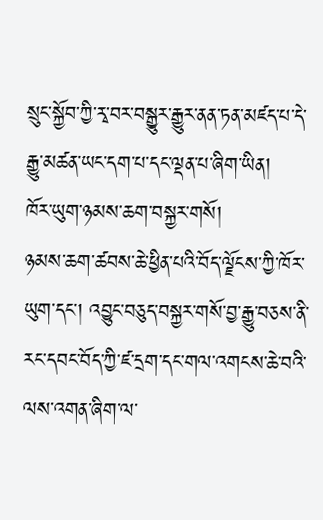སྲུང་སྐྱོབ་ཀྱི་རྭ་བར་བསྒྱུར་རྒྱུར་ནན་ཏན་མཛད་པ་དེ་རྒྱུ་མཚན་ཡང་དག་པ་དང་ལྡན་པ་ཞིག་ཡིན།
ཁོར་ཡུག་ཉམས་ཆག་བསྐྱར་གསོ།
ཉམས་ཆག་ཚབས་ཆེ་ཕྱིན་པའི་བོད་ལྗོངས་ཀྱི་ཁོར་ཡུག་དང་། འབྱུང་བཅུད་བསྐྱར་གསོ་བྱ་རྒྱུ་བཅས་ནི་རང་དབང་བོད་ཀྱི་ཛ་དྲག་དང་གལ་འགངས་ཆེ་བའི་ལས་འགན་ཞིག་ལ་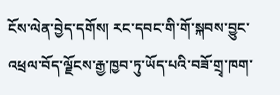ངོས་ལེན་བྱེད་དགོས། རང་དབང་གི་གོ་སྐབས་བྱུང་འཕྲལ་བོད་ལྗོངས་རྒྱ་ཁྱབ་ཏུ་ཡོད་པའི་བཟོ་གྲྭ་ཁག་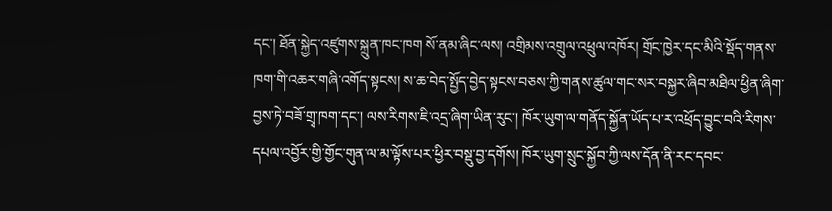དང་། ཐོན་སྐྱེད་འཛུགས་སྐྲུན་ཁང་ཁག སོ་ནམ་ཞིང་ལས། འགྲིམས་འགྲུལ་འཕྲུལ་འཁོར། གྲོང་ཁྱེར་དང་མིའི་སྡོད་གནས་ཁག་གི་འཆར་གཞི་འགོད་སྟངས། ས་ཆ་བེད་སྤྱོད་བྱེད་སྟངས་བཅས་ཀྱི་གནས་ཚུལ་གང་སར་བསྐྱར་ཞིབ་མཐིལ་ཕྱིན་ཞིག་བྱས་ཏེ་བཟོ་གྲྭ་ཁག་དང་། ལས་རིགས་ཇི་འདྲ་ཞིག་ཡིན་རུང་། ཁོར་ཡུག་ལ་གནོད་སྐྱོན་ཡོད་པ་ར་འཕྲོད་བྱུང་བའི་རིགས་དཔལ་འབྱོར་གྱི་གྱོང་གུན་ལ་མ་ལྟོས་པར་ཕྱིར་བསྡུ་བྱ་དགོས། ཁོར་ཡུག་སྲུང་སྐྱོབ་ཀྱི་ལས་དོན་ནི་རང་དབང་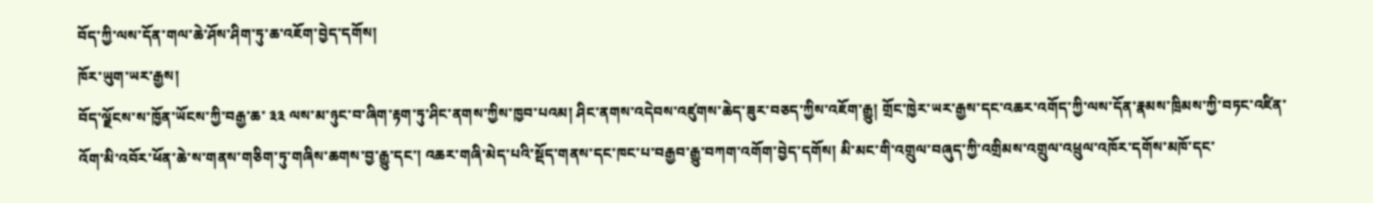བོད་ཀྱི་ལས་དོན་གལ་ཆེ་ཤོས་ཤིག་ཏུ་ཆ་འཇོག་བྱེད་དགོས།
ཁོར་ཡུག་ཡར་རྒྱས།
བོད་ལྗོངས་ས་ཁྱོན་ཡོངས་ཀྱི་བརྒྱ་ཆ་ ༣༣ ལས་མ་ཉུང་བ་ཞིག་རྟག་ཏུ་ཤིང་ནགས་ཀྱིས་ཁྱབ་པའམ། ཤིང་ནགས་འདེབས་འཛུགས་ཆེད་ཟུར་བཅད་ཀྱིས་འཇོག་རྒྱུ། གྲོང་ཁྱེར་ཡར་རྒྱས་དང་འཆར་འགོད་ཀྱི་ལས་དོན་རྣམས་ཁྲིམས་ཀྱི་བཏང་འཛིན་འོག་མི་འབོར་ཕོན་ཆེ་ས་གནས་གཅིག་ཏུ་གཞིས་ཆགས་བྱ་རྒྱུ་དང་། འཆར་གཞི་མེད་པའི་སྡོད་གནས་དང་ཁང་པ་བརྒྱབ་རྒྱུ་བཀག་འགོག་བྱེད་དགོས། མི་མང་གི་འགྲུལ་བཞུད་ཀྱི་འགྲིམས་འགྲུལ་འཕྲུལ་འཁོར་དགོས་མཁོ་དང་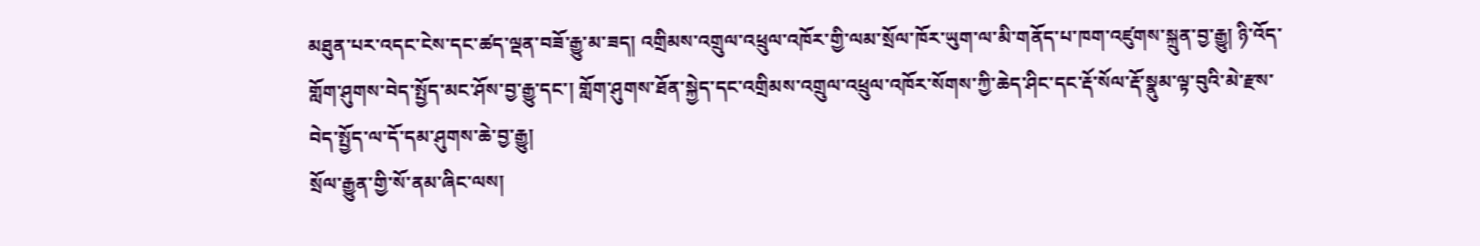མཐུན་པར་འདང་ངེས་དང་ཚད་ལྡན་བཟོ་རྒྱུ་མ་ཟད། འགྲིམས་འགྲུལ་འཕྲུལ་འཁོར་གྱི་ལམ་སྲོལ་ཁོར་ཡུག་ལ་མི་གནོད་པ་ཁག་འཛུགས་སྐྲུན་བྱ་རྒྱུ། ཉི་འོད་གློག་ཤུགས་བེད་སྤྱོད་མང་ཤོས་བྱ་རྒྱུ་དང་། གློག་ཤུགས་ཐོན་སྐྱེད་དང་འགྲིམས་འགྲུལ་འཕྲུལ་འཁོར་སོགས་ཀྱི་ཆེད་ཤིང་དང་རྡོ་སོལ་རྡོ་སྣུམ་ལྟ་བུའི་མེ་རྫས་བེད་སྤྱོད་ལ་དོ་དམ་ཤུགས་ཆེ་བྱ་རྒྱུ།
སྲོལ་རྒྱུན་གྱི་སོ་ནམ་ཞིང་ལས།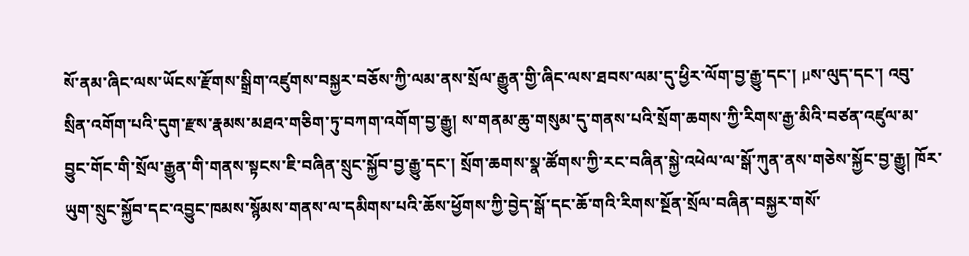སོ་ནམ་ཞིང་ལས་ཡོངས་རྫོགས་སྒྲིག་འཛུགས་བསྐྱར་བཅོས་ཀྱི་ལམ་ནས་སྲོལ་རྒྱུན་གྱི་ཞིང་ལས་ཐབས་ལམ་དུ་ཕྱིར་ལོག་བྱ་རྒྱུ་དང་། μས་ལུད་དང་། འབུ་སྲིན་འགོག་པའི་དུག་རྫས་རྣམས་མཐའ་གཅིག་ཏུ་བཀག་འགོག་བྱ་རྒྱུ། ས་གནམ་ཆུ་གསུམ་དུ་གནས་པའི་སྲོག་ཆགས་ཀྱི་རིགས་རྒྱ་མིའི་བཙན་འཛུལ་མ་བྱུང་གོང་གི་སྲོལ་རྒྱུན་གི་གནས་སྟངས་ཇི་བཞིན་སྲུང་སྐྱོབ་བྱ་རྒྱུ་དང་། སྲོག་ཆགས་སྣ་ཚོགས་ཀྱི་རང་བཞིན་སྐྱེ་འཕེལ་ལ་སྒོ་ཀུན་ནས་གཅེས་སྐྱོང་བྱ་རྒྱུ། ཁོར་ཡུག་སྲུང་སྐྱོབ་དང་འབྱུང་ཁམས་སྙོམས་གནས་ལ་དམིགས་པའི་ཆོས་ཕྱོགས་ཀྱི་བྱེད་སྒོ་དང་ཆོ་གའི་རིགས་སྔོན་སྲོལ་བཞིན་བསྐྱར་གསོ་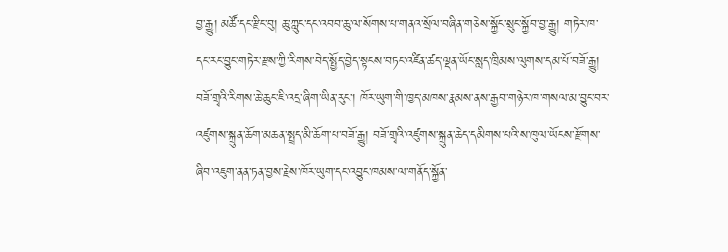བྱ་རྒྱུ། མཚོ་དང་རྫིང་བུ། ཆུ་ཀླུང་དང་འབབ་ཆུ་ལ་སོགས་པ་གནའ་སྲོལ་བཞིན་གཅེས་སྐྱོང་སྲུང་སྐྱོབ་བྱ་རྒྱུ། གཏེར་ཁ་དང་རང་བྱུང་གཏེར་རྫས་ཀྱི་རིགས་བེད་སྤྱོད་བྱེད་སྟངས་བཏང་འཛིན་ཚད་ལྡན་ཡོང་སླད་ཁྲིམས་ལུགས་དམ་པོ་བཟོ་རྒྱུ། བཟོ་གྲྭའི་རིགས་ཆེ་ཆུང་ཇི་འདྲ་ཞིག་ཡིན་རུང་། ཁོར་ཡུག་གི་ཁྱད་མཁས་རྣམས་ནས་རྒྱབ་གཉེར་ཁ་གསལ་མ་བྱུང་བར་འཛུགས་སྐྲུན་ཆོག་མཆན་སྤྲད་མི་ཆོག་པ་བཟོ་རྒྱུ། བཟོ་གྲྭའི་འཛུགས་སྐྲུན་ཆེད་དམིགས་པའི་ས་ཁུལ་ཡོངས་རྫོགས་ཞིབ་འཇུག་ནན་ཏན་བྱས་རྗེས་ཁོར་ཡུག་དང་འབྱུང་ཁམས་ལ་གནོད་སྐྱོན་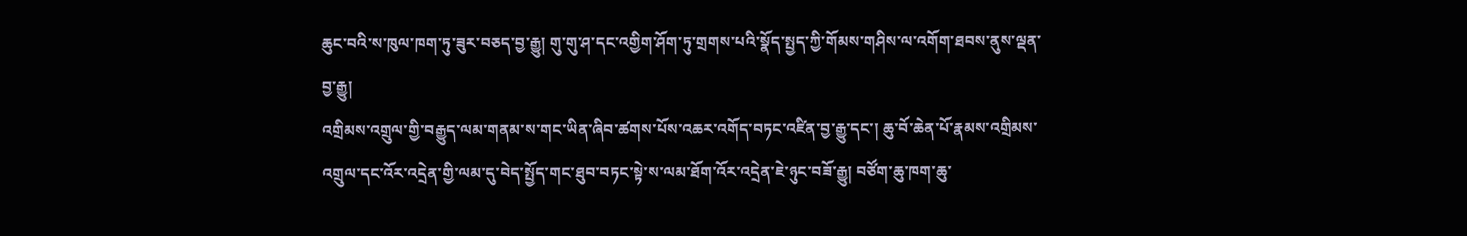ཆུང་བའི་ས་ཁུལ་ཁག་ཏུ་ཟུར་བཅད་བྱ་རྒྱུ། གུ་གུ་ཤ་དང་འགྱིག་ཤོག་ཏུ་གྲགས་པའི་སྣོད་སྤྱད་ཀྱི་གོམས་གཤིས་ལ་འགོག་ཐབས་ནུས་ལྡན་བྱ་རྒྱུ།
འགྲིམས་འགྲུལ་གྱི་བརྒྱུད་ལམ་གནམ་ས་གང་ཡིན་ཞིབ་ཚགས་པོས་འཆར་འགོད་བཏང་འཛིན་བྱ་རྒྱུ་དང་། ཆུ་བོ་ཆེན་པོ་རྣམས་འགྲིམས་འགྲུལ་དང་འོར་འདྲེན་གྱི་ལམ་དུ་བེད་སྤྱོད་གང་ཐུབ་བཏང་སྟེ་ས་ལམ་ཐོག་འོར་འདྲེན་ཇེ་ཉུང་བཟོ་རྒྱུ། བཙོག་ཆུ་ཁག་ཆུ་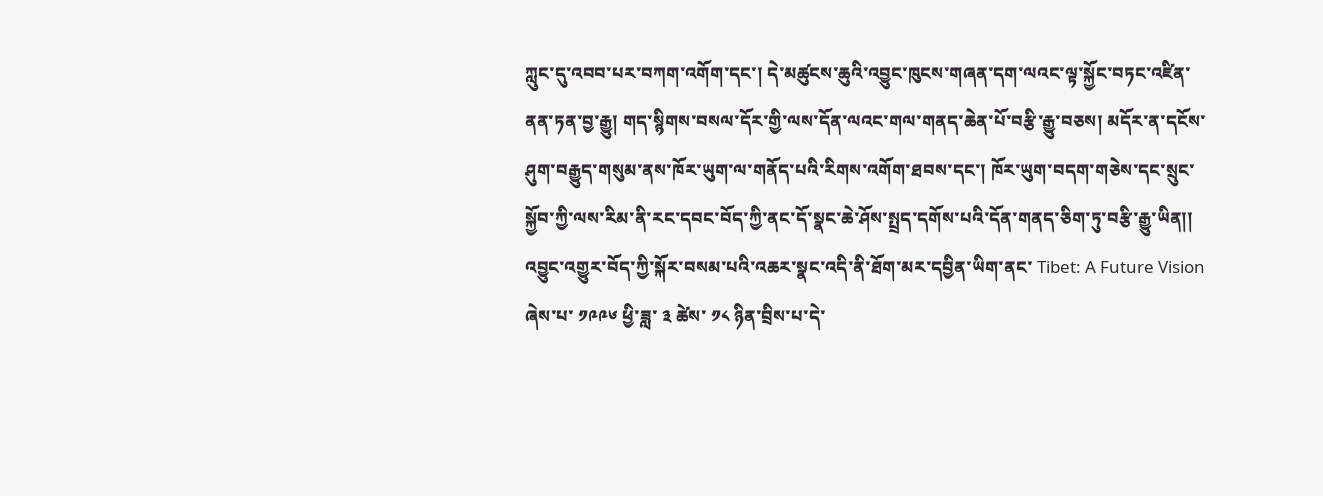ཀླུང་དུ་འབབ་པར་བཀག་འགོག་དང་། དེ་མཚུངས་ཆུའི་འབྱུང་ཁུངས་གཞན་དག་ལའང་ལྟ་སྐྱོང་བཏང་འཛིན་ནན་ཏན་བྱ་རྒྱུ། གད་སྙིགས་བསལ་དོར་གྱི་ལས་དོན་ལའང་གལ་གནད་ཆེན་པོ་བརྩི་རྒྱུ་བཅས། མདོར་ན་དངོས་ཤུག་བརྒྱུད་གསུམ་ནས་ཁོར་ཡུག་ལ་གནོད་པའི་རིགས་འགོག་ཐབས་དང་། ཁོར་ཡུག་བདག་གཅེས་དང་སྲུང་སྐྱོབ་ཀྱི་ལས་རིམ་ནི་རང་དབང་བོད་ཀྱི་ནང་དོ་སྣང་ཆེ་ཤོས་སྤྲད་དགོས་པའི་དོན་གནད་ཅིག་ཏུ་བརྩི་རྒྱུ་ཡིན།།
འབྱུང་འགྱུར་བོད་ཀྱི་སྐོར་བསམ་པའི་འཆར་སྣང་འདི་ནི་ཐོག་མར་དབྱིན་ཡིག་ནང་ Tibet: A Future Vision ཞེས་པ་ ༡༩༩༦ ཕྱི་ཟླ་ ༣ ཚེས་ ༡༨ ཉིན་བྲིས་པ་དེ་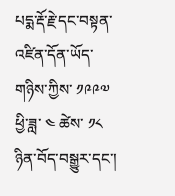པདྨ་རྡོ་རྗེ་དང་བསྟན་འཛིན་དོན་ཡོད་གཉིས་ཀྱིས་ ༡༩༩༧ ཕྱི་ཟླ་ ༤ ཚེས་ ༡༨ ཉིན་བོད་བསྒྱུར་དང་།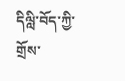དིལླི་བོད་ཀྱི་གྲོས་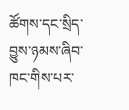ཚོགས་དང་སྲིད་བྱུས་ཉམས་ཞིབ་ཁང་གིས་པར་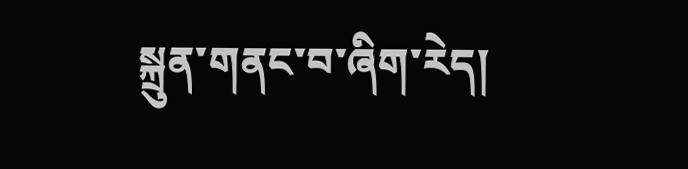སྐྲུན་གནང་བ་ཞིག་རེད།